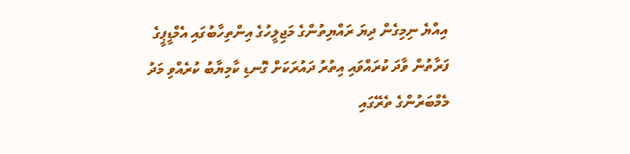އިއްޔެ ނިމިގެން ދިޔަ ރައްޔިތުންގެ މަޖިލީހުގެ އިންތިހާބުގައި އެމްޑީޕީގެ ފަރާތުން ވާދަ ކުރައްވައި އިތުރު ދައުރަކަށް ގޮނޑި ކާމިޔާބު ކުރެއްވި މަދު މެމްބަރުންގެ ތެރޭގައި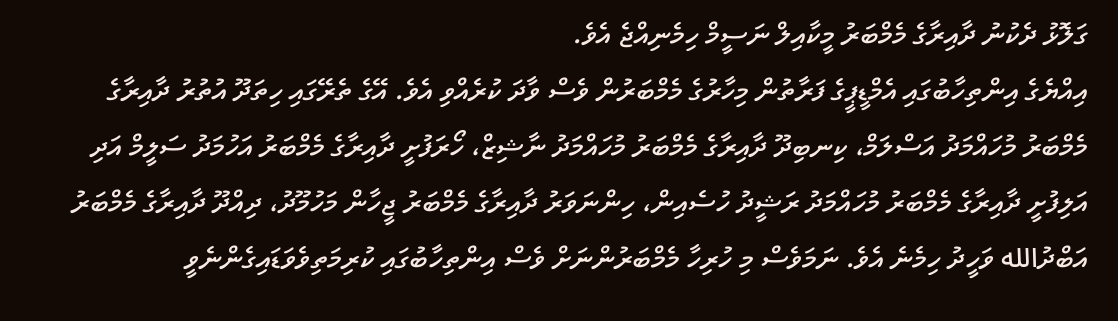ގަލޮޅު ދެކުނު ދާއިރާގެ މެމްބަރު މީކާއިލް ނަސީމް ހިމެނިއްޖެ އެވެ.
އިއްޔެގެ އިންތިހާބުގައި އެމްޑީޕީގެ ފަރާތުން މިހާރުގެ މެމްބަރުން ވެސް ވާދަ ކުރެއްވި އެވެ. އޭގެ ތެރޭގައި ހިތަދޫ އުތުރު ދާއިރާގެ މެމްބަރު މުހައްމަދު އަސްލަމް، ކިނބިދޫ ދާއިރާގެ މެމްބަރު މުހައްމަދު ނާޝިޒް، ހޯރަފުށީ ދާއިރާގެ މެމްބަރު އަހުމަދު ސަލީމް އަދި އަލިފުށީ ދާއިރާގެ މެމްބަރު މުހައްމަދު ރަޝީދު ހުސެއިން، ހިންނަވަރު ދާއިރާގެ މެމްބަރު ޖީހާން މަހުމޫދު، ދިއްދޫ ދާއިރާގެ މެމްބަރު އަބްދުالله ވަހީދު ހިމެނެ އެވެ. ނަމަވެސް މި ހުރިހާ މެމްބަރުންނަށް ވެސް އިންތިހާބުގައި ކުރިމަތިވެވަޑައިގެންނެވީ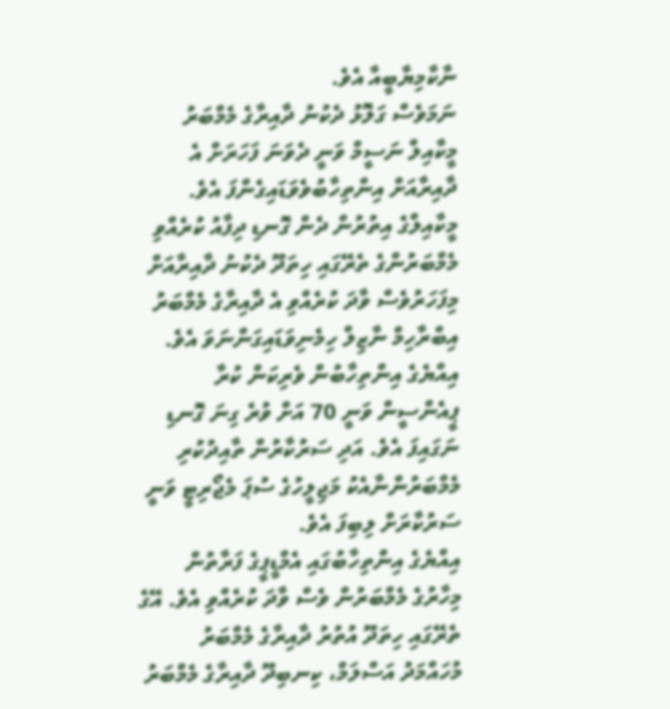ނާކާމިޔާބީއާ އެވެ.
ނަމަވެސް ގަލޮޅު ދެކުނު ދާއިރާގެ މެމްބަރު މީކާއިލް ނަސީމް ވަނީ ދެވަނަ ފަހަރަށް އެ ދާއިރާއަށް އިންތިހާބުވެވަޑައިގެންފަ އެވެ.
މީކާއިލްގެ އިތުރުން ދެން ގޮނޑި ދިފާއު ކުރެއްވި މެމްބަރުންގެ ތެރޭގައި ހިތަދޫ ދެކުނު ދާއިރާއަށް މިފަހަރުވެސް ވާދަ ކުރެއްވި އެ ދާއިރާގެ މެމްބަރު އިބްރާހިމް ނާޒިލް ހިމެނިވަޑައިގަންނަވަ އެވެ.
އިއްޔެގެ އިންތިހާބުން ވެރިކަން ކުރާ ޕީއެންސީން ވަނީ 70 އަށް ވުރެ ގިނަ ގޮނޑި ނަގައިފަ އެވެ. އަދި ސަރުކާރުން ތާއިދުކުރި މެމްބަރުންނާއެކު މަޖިލީހުގެ ސުޕަ މެޖޯރިޓީ ވަނީ ސަރުކާރަށް ލިބިފަ އެވެ.
އިއްޔެގެ އިންތިހާބުގައި އެމްޑީޕީގެ ފަރާތުން މިހާރުގެ މެމްބަރުން ވެސް ވާދަ ކުރެއްވި އެވެ. އޭގެ ތެރޭގައި ހިތަދޫ އުތުރު ދާއިރާގެ މެމްބަރު މުހައްމަދު އަސްލަމް، ކިނބިދޫ ދާއިރާގެ މެމްބަރު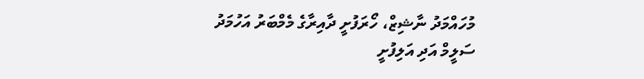މުހައްމަދު ނާޝިޒް، ހޯރަފުށީ ދާއިރާގެ މެމްބަރު އަހުމަދު ސަލީމް އަދި އަލިފުށީ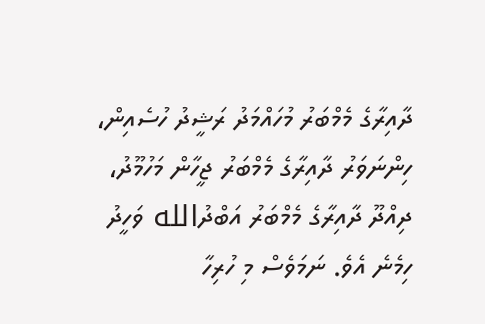ދާއިރާގެ މެމްބަރު މުހައްމަދު ރަޝީދު ހުސެއިން، ހިންނަވަރު ދާއިރާގެ މެމްބަރު ޖީހާން މަހުމޫދު، ދިއްދޫ ދާއިރާގެ މެމްބަރު އަބްދުالله ވަހީދު ހިމެނެ އެވެ. ނަމަވެސް މި ހުރިހާ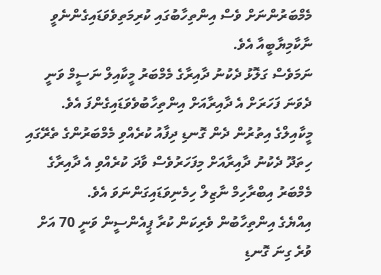މެމްބަރުންނަށް ވެސް އިންތިހާބުގައި ކުރިމަތިވެވަޑައިގެންނެވީ ނާކާމިޔާބީއާ އެވެ.
ނަމަވެސް ގަލޮޅު ދެކުނު ދާއިރާގެ މެމްބަރު މީކާއިލް ނަސީމް ވަނީ ދެވަނަ ފަހަރަށް އެ ދާއިރާއަށް އިންތިހާބުވެވަޑައިގެންފަ އެވެ.
މީކާއިލްގެ އިތުރުން ދެން ގޮނޑި ދިފާއު ކުރެއްވި މެމްބަރުންގެ ތެރޭގައި ހިތަދޫ ދެކުނު ދާއިރާއަށް މިފަހަރުވެސް ވާދަ ކުރެއްވި އެ ދާއިރާގެ މެމްބަރު އިބްރާހިމް ނާޒިލް ހިމެނިވަޑައިގަންނަވަ އެވެ.
އިއްޔެގެ އިންތިހާބުން ވެރިކަން ކުރާ ޕީއެންސީން ވަނީ 70 އަށް ވުރެ ގިނަ ގޮނޑި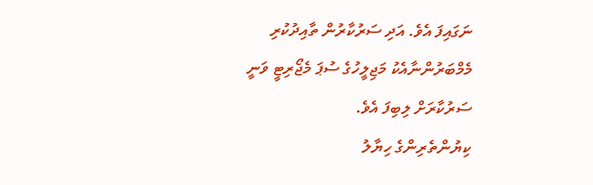ނަގައިފަ އެވެ. އަދި ސަރުކާރުން ތާއިދުކުރި މެމްބަރުންނާއެކު މަޖިލީހުގެ ސުޕަ މެޖޯރިޓީ ވަނީ ސަރުކާރަށް ލިބިފަ އެވެ.
ކިޔުންތެރިންގެ ހިޔާލު